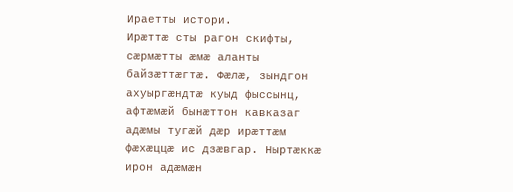Ираетты истори.
Ирæттæ сты рагон скифты, сæрмæтты æмæ аланты байзæттæгтæ. Фæлæ, зындгон ахуыргæндтæ куыд фыссынц, афтæмæй бынæттон кавказаг адæмы тугæй дæр ирæттæм фæхæццæ ис дзæвгар. Ныртæккæ ирон адæмæн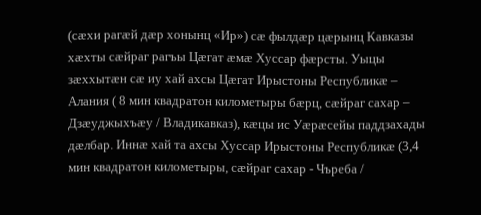(сæхи рагæй дæр хонынц «Ир») сæ фылдæр цæрынц Кавказы хæхты сæйраг рагъы Цæгат æмæ Хуссар фæрсты. Уыцы зæххытæн сæ иу хай ахсы Цæгат Ирыстоны Республикæ – Алания ( 8 мин квадратон километыры бæрц, сæйраг сахар – Дзæуджыхъæу / Владикавказ), кæцы ис Уæрæсейы паддзахады дæлбар. Иннæ хай та ахсы Хуссар Ирыстоны Республикæ (3,4 мин квадратон километыры, сæйраг сахар - Чъреба /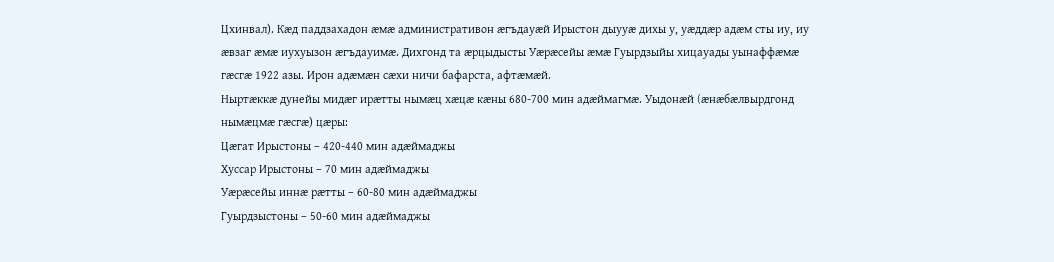Цхинвал). Кæд паддзахадон æмæ административон æгъдауæй Ирыстон дыууæ дихы у, уæддæр адæм сты иу, иу æвзаг æмæ иухуызон æгъдауимæ. Дихгонд та æрцыдысты Уæрæсейы æмæ Гуырдзыйы хицауады уынаффæмæ гæсгæ 1922 азы. Ирон адæмæн сæхи ничи бафарста, афтæмæй.
Ныртæккæ дунейы мидæг ирæтты нымæц хæцæ кæны 680-700 мин адæймагмæ. Уыдонæй (æнæбæлвырдгонд нымæцмæ гæсгæ) цæры:
Цæгат Ирыстоны – 420-440 мин адæймаджы
Хуссар Ирыстоны – 70 мин адæймаджы
Уæрæсейы иннæ рæтты – 60-80 мин адæймаджы
Гуырдзыстоны – 50-60 мин адæймаджы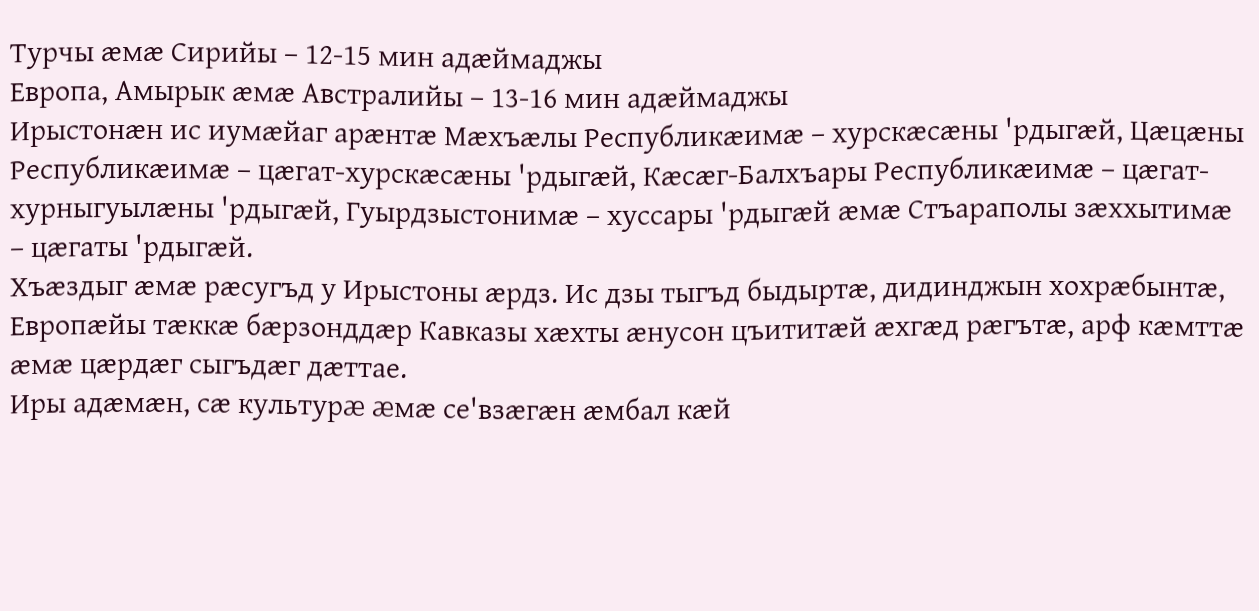Турчы æмæ Сирийы – 12-15 мин адæймаджы
Европа, Амырык æмæ Австралийы – 13-16 мин адæймаджы
Ирыстонæн ис иумæйаг арæнтæ Мæхъæлы Республикæимæ – хурскæсæны 'рдыгæй, Цæцæны Республикæимæ – цæгат-хурскæсæны 'рдыгæй, Кæсæг-Балхъары Республикæимæ – цæгат-хурныгуылæны 'рдыгæй, Гуырдзыстонимæ – хуссары 'рдыгæй æмæ Стъараполы зæххытимæ – цæгаты 'рдыгæй.
Хъæздыг æмæ рæсугъд у Ирыстоны æрдз. Ис дзы тыгъд быдыртæ, дидинджын хохрæбынтæ, Европæйы тæккæ бæрзонддæр Кавказы хæхты æнусон цъититæй æхгæд рæгътæ, арф кæмттæ æмæ цæрдæг сыгъдæг дæттае.
Иры адæмæн, сæ культурæ æмæ се'взæгæн æмбал кæй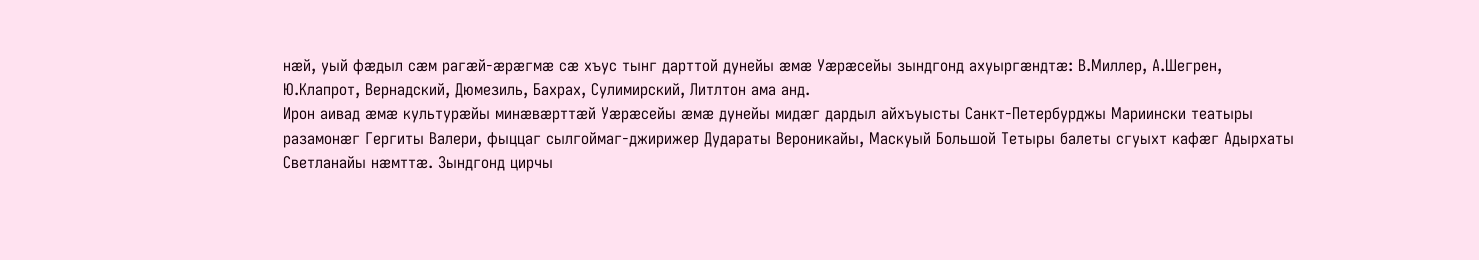нæй, уый фæдыл сæм рагæй-æрæгмæ сæ хъус тынг дарттой дунейы æмæ Уæрæсейы зындгонд ахуыргæндтæ: В.Миллер, А.Шегрен, Ю.Клапрот, Вернадский, Дюмезиль, Бахрах, Сулимирский, Литлтон ама анд.
Ирон аивад æмæ культурæйы минæвæрттæй Уæрæсейы æмæ дунейы мидæг дардыл айхъуысты Санкт-Петербурджы Мариински театыры разамонæг Гергиты Валери, фыццаг сылгоймаг-джирижер Дудараты Вероникайы, Маскуый Большой Тетыры балеты сгуыхт кафæг Адырхаты Светланайы нæмттæ. Зындгонд цирчы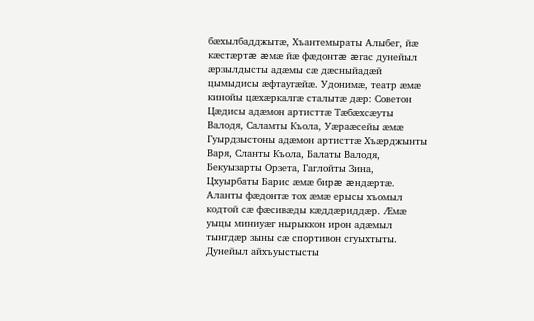бæхылбадджытæ, Хъантемыраты Алыбег, йæ кæстæртæ æмæ йæ фæдонтæ æгас дунейыл æрзылдысты адæмы сæ дæсныйадæй цымыдисы æфтаугæйæ. Удонимæ, театр æмæ кинойы цæхæркалгæ сталытæ дæр: Советон Цæдисы адæмон артисттæ Тæбæхсæуты Валодя, Саламты Къола, Уæраæсейы æмæ Гуырдзыстоны адæмон артисттæ Хъæрджынты Варя, Сланты Къола, Балаты Валодя, Бекуызарты Орзета, Гаглойты Зина, Цхуырбаты Барис æмæ бирæ æндæртæ.
Аланты фæдонтæ тох æмæ ерысы хъомыл кодтой сæ фæсивæды кæддæриддæр. Æмæ уыцы миниуæг нырыккон ирон адæмыл тынгдæр зыны сæ спортивон сгуыхтыты. Дунейыл айхъуыстысты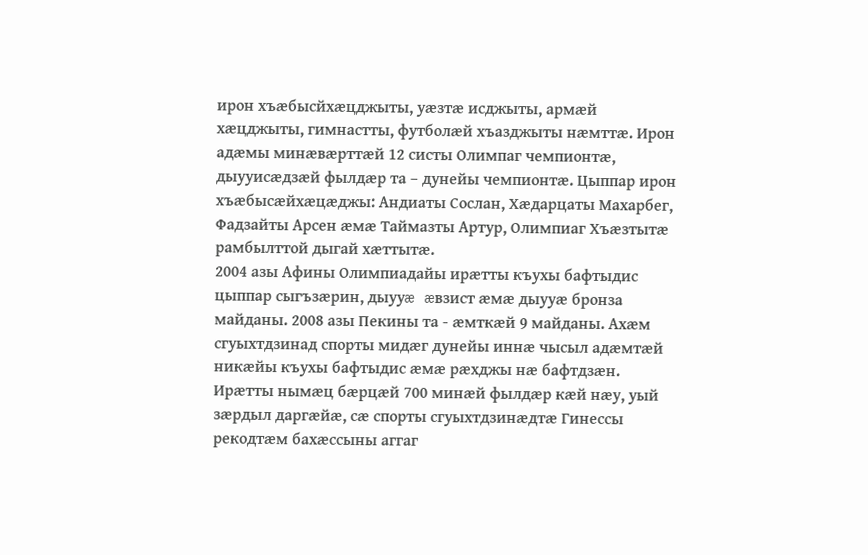ирон хъæбысйхæцджыты, уæзтæ исджыты, армæй хæцджыты, гимнастты, футболæй хъазджыты нæмттæ. Ирон адæмы минæвæрттæй 12 систы Олимпаг чемпионтæ, дыууисæдзæй фылдæр та – дунейы чемпионтæ. Цыппар ирон хъæбысæйхæцæджы: Андиаты Сослан, Хæдарцаты Махарбег, Фадзайты Арсен æмæ Таймазты Артур, Олимпиаг Хъæзтытæ рамбылттой дыгай хæттытæ.
2004 азы Афины Олимпиадайы ирæтты къухы бафтыдис цыппар сыгъзæрин, дыууæ æвзист æмæ дыууæ бронза майданы. 2008 азы Пекины та - æмткæй 9 майданы. Ахæм сгуыхтдзинад спорты мидæг дунейы иннæ чысыл адæмтæй никæйы къухы бафтыдис æмæ рæхджы нæ бафтдзæн. Ирæтты нымæц бæрцæй 700 минæй фылдæр кæй нæу, уый зæрдыл даргæйæ, сæ спорты сгуыхтдзинæдтæ Гинессы рекодтæм бахæссыны аггаг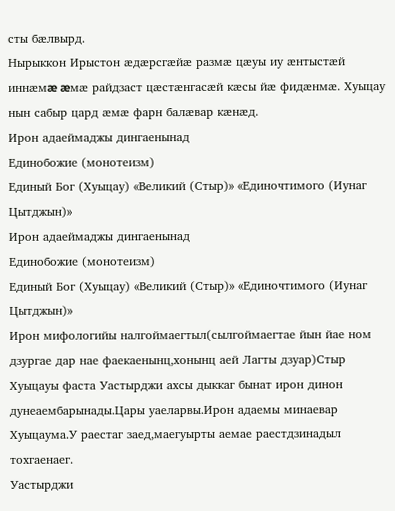сты бæлвырд.
Нырыккон Ирыстон æдæрсгæйæ размæ цæуы иу æнтыстæй иннæмæ æмæ райдзаст цæстæнгасæй кæсы йæ фидæнмæ. Хуыцау нын сабыр цард æмæ фарн балæвар кæнæд.
Ирон адаеймаджы дингаенынад
Единобожие (монотеизм)
Единый Бог (Хуыцау) «Великий (Стыр)» «Единочтимого (Иунаг Цытджын)»
Ирон адаеймаджы дингаенынад
Единобожие (монотеизм)
Единый Бог (Хуыцау) «Великий (Стыр)» «Единочтимого (Иунаг Цытджын)»
Ирон мифологийы налгоймаегтыл(сылгоймаегтае йын йае ном дзургае дар нае фаекаенынц,хонынц аей Лагты дзуар)Стыр Хуыцауы фаста Уастырджи ахсы дыккаг бынат ирон динон дунеаембарынады.Цары уаеларвы.Ирон адаемы минаевар Хуыцаума.У раестаг заед,маегуырты аемае раестдзинадыл тохгаенаег.
Уастырджи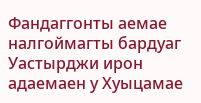Фандаггонты аемае налгоймагты бардуаг
Уастырджи ирон адаемаен у Хуыцамае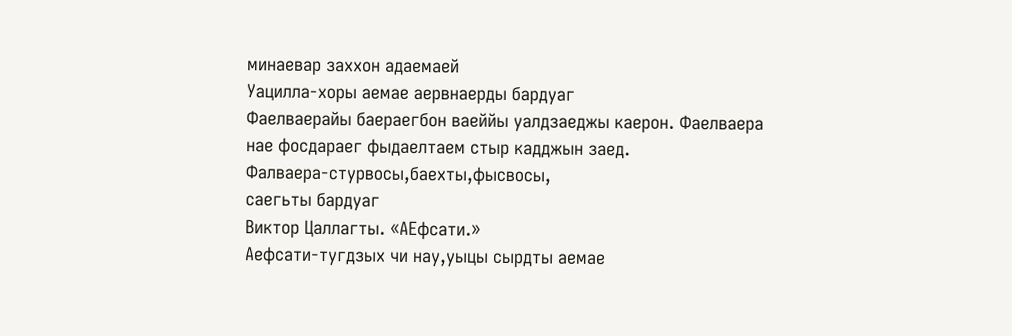минаевар заххон адаемаей
Уацилла-хоры аемае аервнаерды бардуаг
Фаелваерайы баераегбон ваеййы уалдзаеджы каерон. Фаелваера нае фосдараег фыдаелтаем стыр кадджын заед.
Фалваера-стурвосы,баехты,фысвосы,
саегьты бардуаг
Виктор Цаллагты. «АЕфсати.»
Аефсати-тугдзых чи нау,уыцы сырдты аемае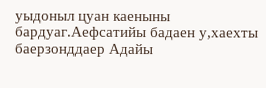уыдоныл цуан каеныны бардуаг.Аефсатийы бадаен у,хаехты баерзонддаер Адайы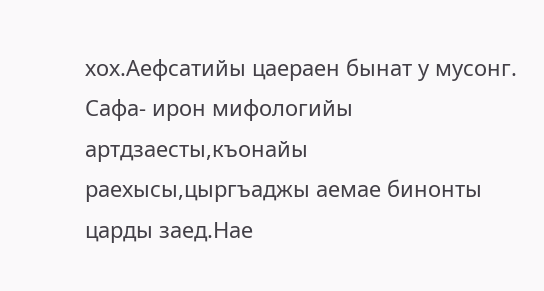хох.Аефсатийы цаераен бынат у мусонг.
Сафа- ирон мифологийы артдзаесты,къонайы раехысы,цыргъаджы аемае бинонты царды заед.Нае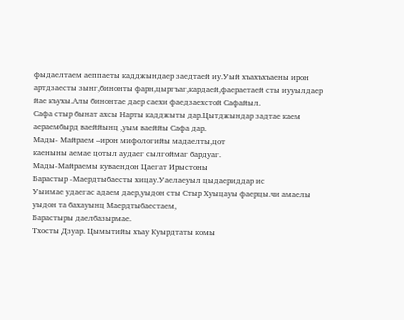фыдаелтаем аеппаеты кадджындаер заедтаей иу.Уый хъахъхъаены ирон артдзаесты зынг,бинонты фарн,цыргъаг,кардаей,фаераетаей сты иууылдаер йае къухы.Алы бинонтае даер саехи фаедзаехстой Сафайыл.
Сафа стыр бынат ахсы Нарты кадджыты дар.Цытджындар задтае каем аераембырд ваеййынц ,уым ваеййы Сафа дар.
Мады- Майраем –ирон мифологийы мадаелты,цот
каеныны аемае цотыл аудаег сылгоймаг бардуаг.
Мады-Майраемы куваендон Цаегат Ирыстоны
Барастыр -Маердтыбаесты хицау.Уаелаеуыл цыдаериддар ис
Уыимае удаегас адаем даер,уыдон сты Стыр Хуыцауы фаерцы.чи амаелы уыдон та бахауынц Маердтыбаестаем,
Барастыры даелбазырмае.
Тхосты Дзуар. Цымытийы хъау Куырдтаты комы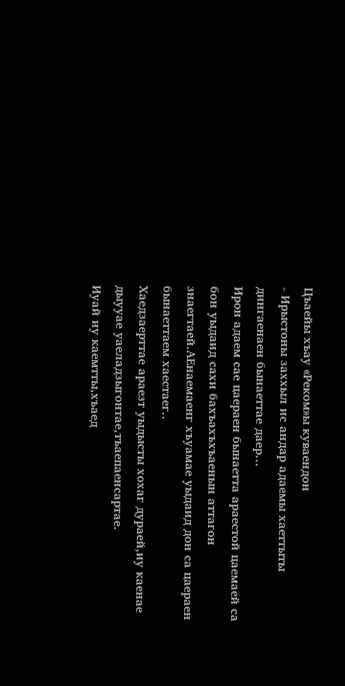Цъаейы хъау «Реком»ы куваендон
- Ирыстоны заххыл ис андар адаемы хаеттыты дингаенаен бынаеттае даер...
Ирон адаем сае цаераен бынаетта араестой цаемаей са бон уыдаид сахи бахъахъхъаенын аттагон знаегтаей.АЕнаемаенг хъуамае уыдаид дон са цаераен бынаеттаем хаестаег..
Хаедзаерттае араезт уыдысты хохаг дураей,иу каенае дыууае уаеладзыгонтае,тъаепаенсартае.
Иуай иу каемтты,хъаед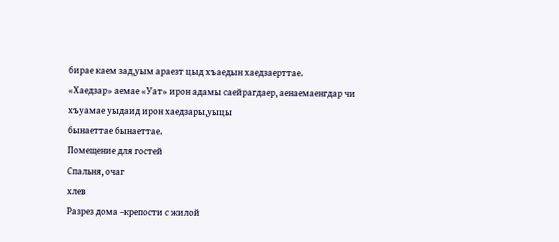бирае каем зад,уым араезт цыд хъаедын хаедзаерттае.
«Хаедзар» аемае «Уат» ирон адамы саейрагдаер, аенаемаенгдар чи хъуамае уыдаид ирон хаедзары,уыцы
бынаеттае бынаеттае.
Помещение для гостей
Спальня, очаг
хлев
Разрез дома –крепости с жилой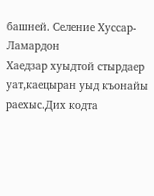башней. Селение Хуссар-Ламардон
Хаедзар хуыдтой стырдаер уат,каецыран уыд къонайы раехыс.Дих кодта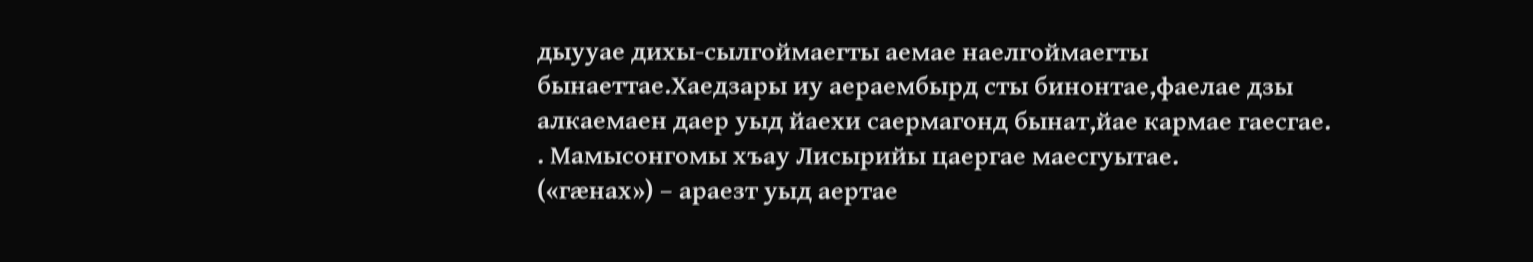дыууае дихы-сылгоймаегты аемае наелгоймаегты бынаеттае.Хаедзары иу аераембырд сты бинонтае,фаелае дзы алкаемаен даер уыд йаехи саермагонд бынат,йае кармае гаесгае.
. Мамысонгомы хъау Лисырийы цаергае маесгуытае.
(«гæнах») – араезт уыд аертае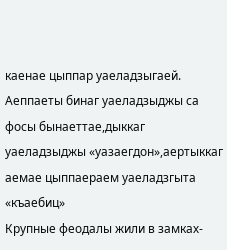каенае цыппар уаеладзыгаей. Аеппаеты бинаг уаеладзыджы са фосы бынаеттае,дыккаг уаеладзыджы «уазаегдон»,аертыккаг аемае цыппаераем уаеладзгыта «къаебиц»
Крупные феодалы жили в замках-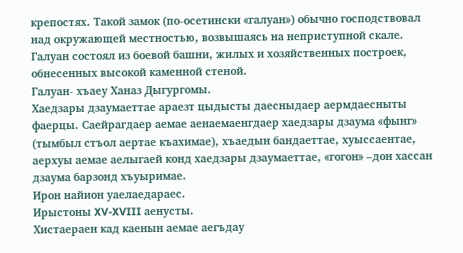крепостях. Такой замок (по-осетински «галуан») обычно господствовал над окружающей местностью, возвышаясь на неприступной скале. Галуан состоял из боевой башни, жилых и хозяйственных построек, обнесенных высокой каменной стеной.
Галуан- хъаеу Ханаз Дыгургомы.
Хаедзары дзаумаеттае араезт цыдысты даесныдаер аермдаесныты фаерцы. Саейрагдаер аемае аенаемаенгдаер хаедзары дзаума «фынг» (тымбыл стъол аертае къахимае), хъаедын бандаеттае, хуыссаентае, аерхуы аемае аелыгаей конд хаедзары дзаумаеттае, «гогон» –дон хассан дзаума барзонд хъуыримае.
Ирон найион уаелаедараес.
Ирыстоны XV-XVIII аенусты.
Хистаераен кад каенын аемае аегъдау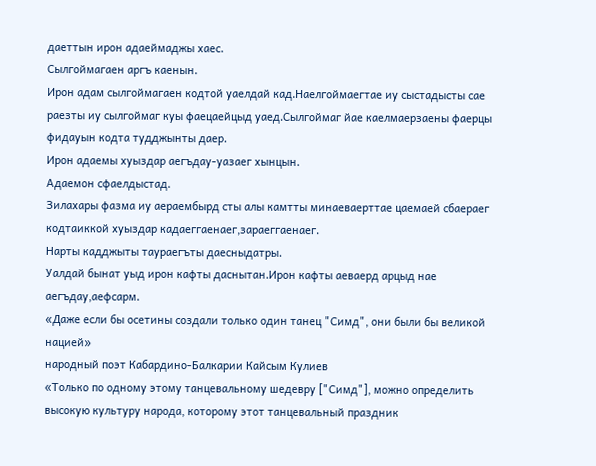даеттын ирон адаеймаджы хаес.
Сылгоймагаен аргъ каенын.
Ирон адам сылгоймагаен кодтой уаелдай кад.Наелгоймаегтае иу сыстадысты сае раезты иу сылгоймаг куы фаецаейцыд уаед.Сылгоймаг йае каелмаерзаены фаерцы фидауын кодта тудджынты даер.
Ирон адаемы хуыздар аегъдау-уазаег хынцын.
Адаемон сфаелдыстад.
Зилахары фазма иу аераембырд сты алы камтты минаеваерттае цаемаей сбаераег кодтаиккой хуыздар кадаеггаенаег,зараеггаенаег.
Нарты кадджыты таураегъты даесныдатры.
Уалдай бынат уыд ирон кафты даснытан.Ирон кафты аеваерд арцыд нае аегъдау,аефсарм.
«Даже если бы осетины создали только один танец "Симд", они были бы великой нацией»
народный поэт Кабардино-Балкарии Кайсым Кулиев
«Только по одному этому танцевальному шедевру ["Симд"], можно определить высокую культуру народа, которому этот танцевальный праздник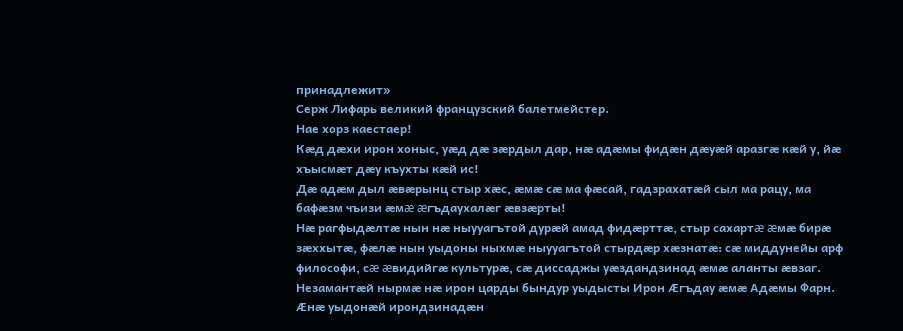принадлежит»
Серж Лифарь великий французский балетмейстер.
Нае хорз каестаер!
Кæд дæхи ирон хоныс, уæд дæ зæрдыл дар, нæ адæмы фидæн дæуæй аразгæ кæй у, йæ хъысмæт дæу къухты кæй ис!
Дæ адæм дыл æвæрынц стыр хæс, æмæ сæ ма фæсай, гадзрахатæй сыл ма рацу, ма бафæзм чъизи æмæ æгъдаухалæг æвзæрты!
Нæ рагфыдæлтæ нын нæ ныууагътой дурæй амад фидæрттæ, стыр сахартæ æмæ бирæ зæххытæ, фæлæ нын уыдоны ныхмæ ныууагътой стырдæр хæзнатæ: сæ миддунейы арф философи, сæ æвидийгæ культурæ, сæ диссаджы уæздандзинад æмæ аланты æвзаг.
Незамантæй нырмæ нæ ирон царды бындур уыдысты Ирон Æгъдау æмæ Адæмы Фарн. Æнæ уыдонæй ирондзинадæн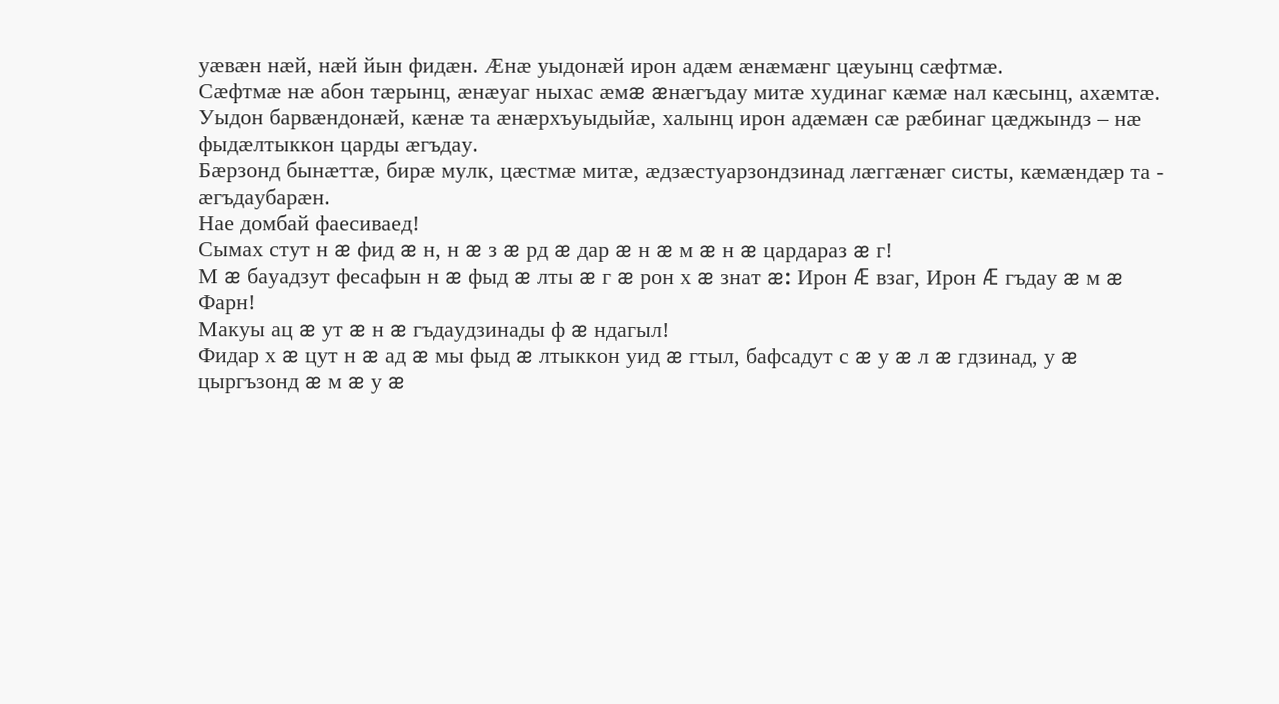уæвæн нæй, нæй йын фидæн. Æнæ уыдонæй ирон адæм æнæмæнг цæуынц сæфтмæ.
Сæфтмæ нæ абон тæрынц, æнæуаг ныхас æмæ æнæгъдау митæ худинаг кæмæ нал кæсынц, ахæмтæ. Уыдон барвæндонæй, кæнæ та æнæрхъуыдыйæ, халынц ирон адæмæн сæ рæбинаг цæджындз – нæ фыдæлтыккон царды æгъдау.
Бæрзонд бынæттæ, бирæ мулк, цæстмæ митæ, æдзæстуарзондзинад лæггæнæг систы, кæмæндæр та - æгъдаубарæн.
Нае домбай фаесиваед!
Сымах стут н æ фид æ н, н æ з æ рд æ дар æ н æ м æ н æ цардараз æ г!
М æ бауадзут фесафын н æ фыд æ лты æ г æ рон х æ знат æ: Ирон Æ взаг, Ирон Æ гъдау æ м æ Фарн!
Макуы ац æ ут æ н æ гъдаудзинады ф æ ндагыл!
Фидар х æ цут н æ ад æ мы фыд æ лтыккон уид æ гтыл, бафсадут с æ у æ л æ гдзинад, у æ цыргъзонд æ м æ у æ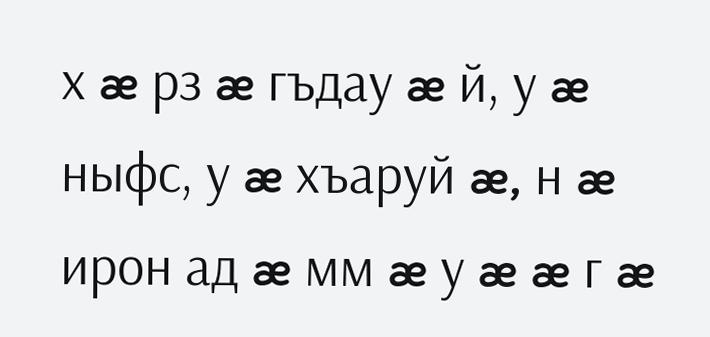х æ рз æ гъдау æ й, у æ ныфс, у æ хъаруй æ, н æ ирон ад æ мм æ у æ æ г æ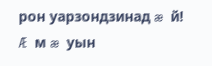рон уарзондзинад æ й!
Æ м æ уын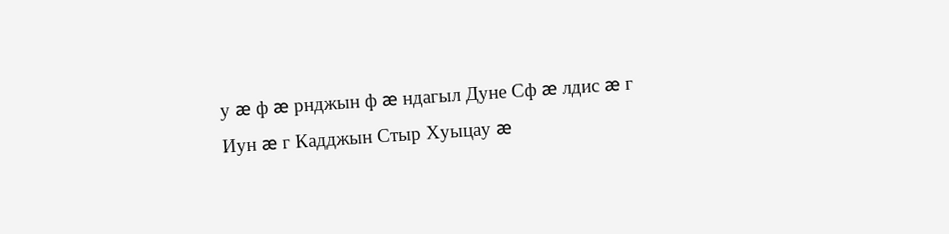у æ ф æ рнджын ф æ ндагыл Дуне Сф æ лдис æ г Иун æ г Кадджын Стыр Хуыцау æ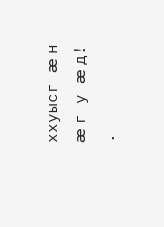ххуысг æ н æ г у æ д!
.